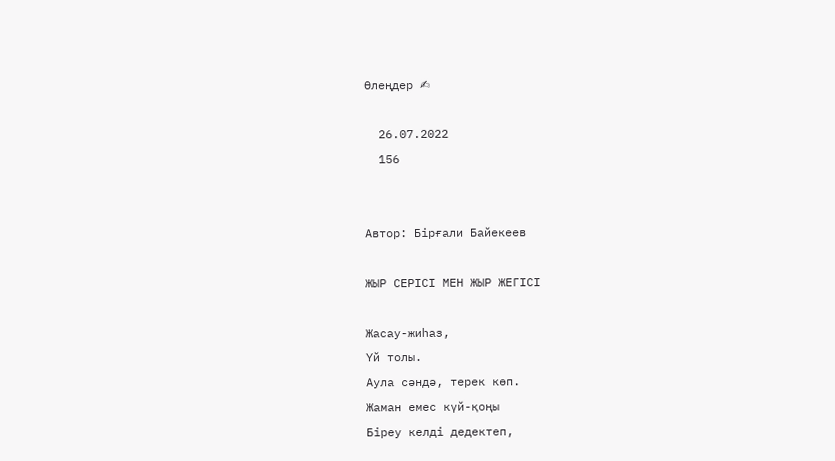Өлеңдер ✍

  26.07.2022
  156


Автор: Бірғали Байекеев

ЖЫР СЕРІСІ МЕН ЖЫР ЖЕГІСІ

Жасау-жиhаз,
Үй толы.
Аула сәндә, терек көп.
Жаман емес күй-қоңы
Біреу келді дедектеп,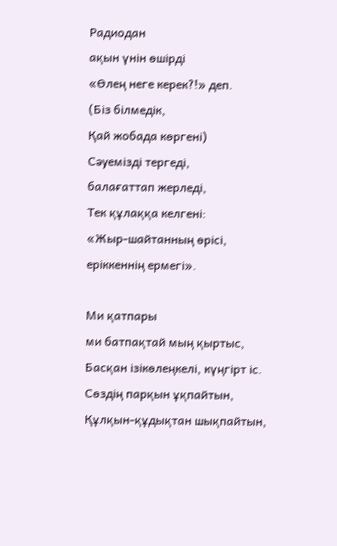Радиодан
ақын үнін өшірді
«Өлең неге керек?!» деп.
(Біз білмедік,
Қай жобада көргені)
Сәуемізді тергеді,
балағаттап жерледі,
Тек құлаққа келгені:
«Жыр-шайтанның өрісі,
еріккеннің ермегі».

Ми қатпары
ми батпақтай мың қыртыс,
Басқан ізікөлеңкелі, күңгірт іс.
Сөздің парқын ұқпайтын,
Құлқын-құдықтан шықпайтын,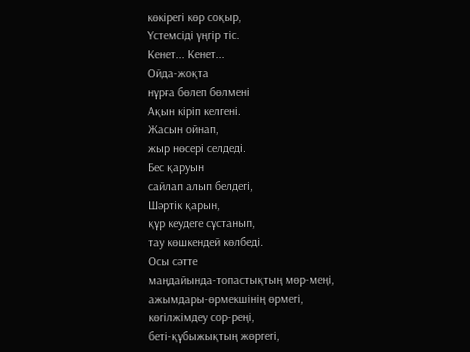көкірегі көр соқыр,
Үстемсіді үңгір тіс.
Кенет... Кенет...
Ойда-жоқта
нұрға бөлеп бөлмені
Ақын кіріп келгені.
Жасын ойнап,
жыр нөсері селдеді.
Бес қаруын
сайлап алып белдегі,
Шәртік қарын,
құр кеудеге сұстанып,
тау көшкендей көлбеді.
Осы сәтте
маңдайында-топастықтың мөр-меңі,
ажымдары-өрмекшінің өрмегі,
көгілжімдеу сор-реңі,
беті-құбыжықтың жөргегі,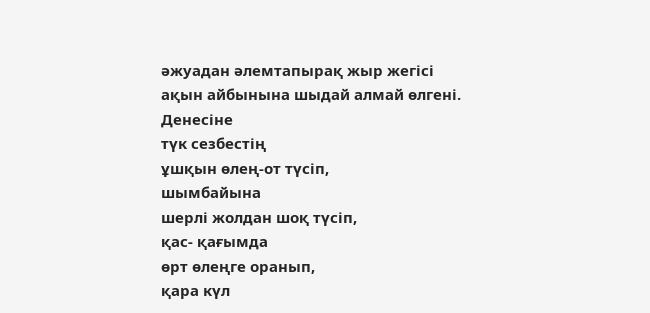әжуадан әлемтапырақ жыр жегісі
ақын айбынына шыдай алмай өлгені.
Денесіне
түк сезбестің
ұшқын өлең-от түсіп,
шымбайына
шерлі жолдан шоқ түсіп,
қас- қағымда
өрт өлеңге оранып,
қара күл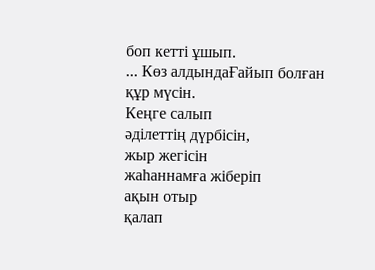боп кетті ұшып.
... Көз алдындаҒайып болған құр мүсін.
Кеңге салып
әділеттің дүрбісін,
жыр жегісін
жаhаннамға жіберіп
ақын отыр
қалап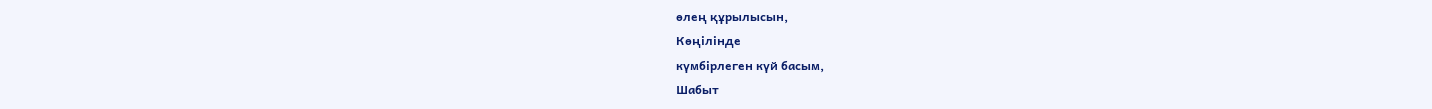өлең құрылысын,
Көңілінде
күмбірлеген күй басым,
Шабыт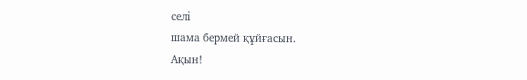селі
шама бермей құйғасын.
Ақын!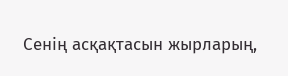Сенің асқақтасын жырларың,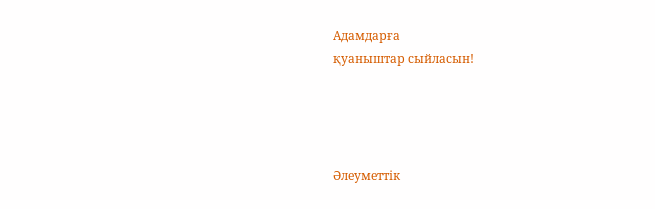Адамдарға
қуаныштар сыйласын!




Әлеуметтік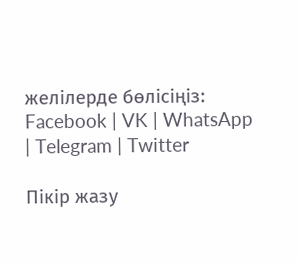желілерде бөлісіңіз:
Facebook | VK | WhatsApp | Telegram | Twitter

Пікір жазу